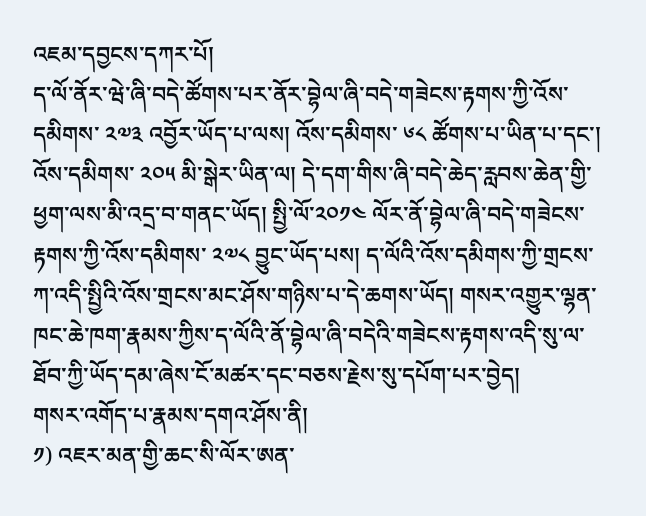འཇམ་དབྱངས་དཀར་པོ།
ད་ལོ་ནོར་ཝེ་ཞི་བདེ་ཚོགས་པར་ནོར་བྷེལ་ཞི་བདེ་གཟེངས་རྟགས་ཀྱི་འོས་དམིགས་ ༢༧༣ འབྱོར་ཡོད་པ་ལས། འོས་དམིགས་ ༦༨ ཚོགས་པ་ཡིན་པ་དང་། འོས་དམིགས་ ༢༠༥ མི་སྒེར་ཡིན་ལ། དེ་དག་གིས་ཞི་བདེ་ཆེད་རླབས་ཆེན་གྱི་ཕྱག་ལས་མི་འདྲ་བ་གནང་ཡོད། སྤྱི་ལོ་༢༠༡༤ ལོར་ནོ་བྷེལ་ཞི་བདེ་གཟེངས་རྟགས་ཀྱི་འོས་དམིགས་ ༢༧༨ བྱུང་ཡོད་པས། ད་ལོའི་འོས་དམིགས་ཀྱི་གྲངས་ཀ་འདི་སྤྱིའི་འོས་གྲངས་མང་ཤོས་གཉིས་པ་དེ་ཆགས་ཡོད། གསར་འགྱུར་ལྷན་ཁང་ཆེ་ཁག་རྣམས་ཀྱིས་ད་ལོའི་ནོ་བྷེལ་ཞི་བདེའི་གཟེངས་རྟགས་འདི་སུ་ལ་ཐོབ་ཀྱི་ཡོད་དམ་ཞེས་ངོ་མཚར་དང་བཅས་རྗེས་སུ་དཔོག་པར་བྱེད།
གསར་འགོད་པ་རྣམས་དགའ་ཤོས་ནི།
༡) འཇར་མན་གྱི་ཆང་སི་ལོར་ཨན་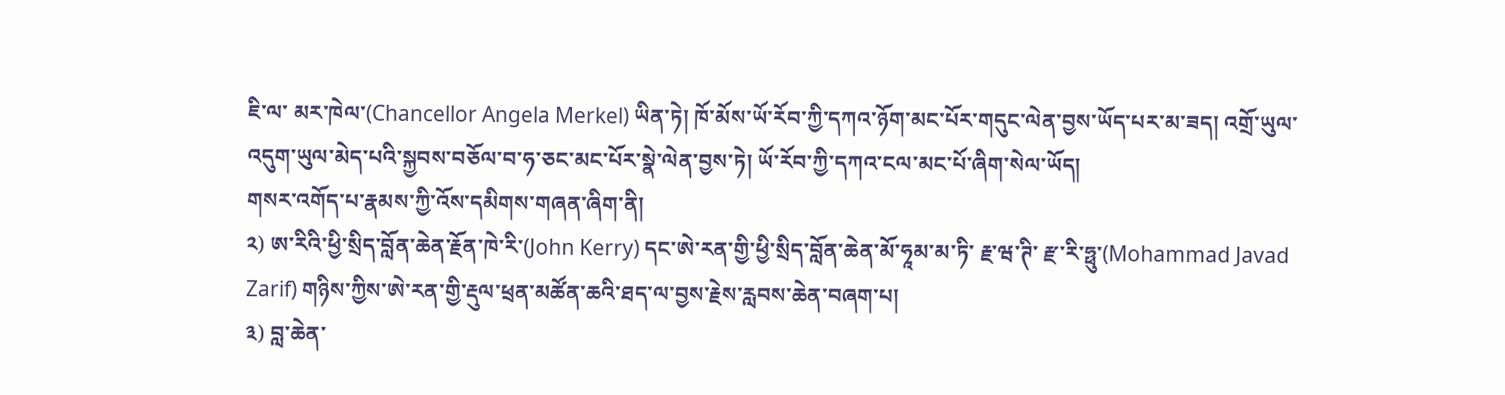ཇི་ལ་ མར་ཁེལ་(Chancellor Angela Merkel) ཡིན་ཏེ། ཁོ་མོས་ཡོ་རོབ་ཀྱི་དཀའ་ཉོག་མང་པོར་གདུང་ལེན་བྱས་ཡོད་པར་མ་ཟད། འགྲོ་ཡུལ་འདུག་ཡུལ་མེད་པའི་སྐྱབས་བཅོལ་བ་ཧ་ཅང་མང་པོར་སྣེ་ལེན་བྱས་ཏེ། ཡོ་རོབ་ཀྱི་དཀའ་ངལ་མང་པོ་ཞིག་སེལ་ཡོད།
གསར་འགོད་པ་རྣམས་ཀྱི་འོས་དམིགས་གཞན་ཞིག་ནི།
༢) ཨ་རིའི་ཕྱི་སྲིད་བློན་ཆེན་རྗོན་ཁེ་རི་(John Kerry) དང་ཨེ་རན་གྱི་ཕྱི་སྲིད་བློན་ཆེན་མོ་ཧཱམ་མ་ཏི་ རྗ་ཝ་ཊི་ རྫ་རི་ཧྥུ་(Mohammad Javad Zarif) གཉིས་ཀྱིས་ཨེ་རན་གྱི་རྡུལ་ཕྲན་མཚོན་ཆའི་ཐད་ལ་བྱས་རྗེས་རླབས་ཆེན་བཞག་པ།
༣) བླ་ཆེན་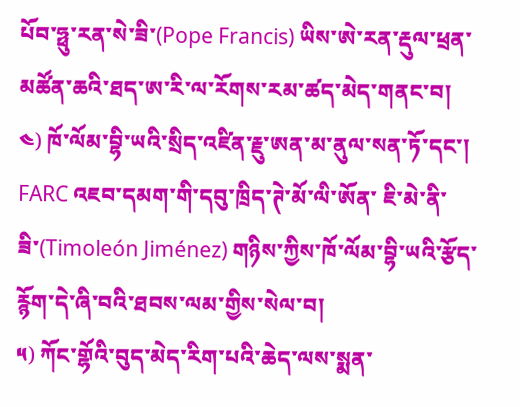པོབ་ཧྥུ་རན་སེ་ཟི་(Pope Francis) ཡིས་ཨེ་རན་རྡུལ་ཕྲན་མཚོན་ཆའི་ཐད་ཨ་རི་ལ་རོགས་རམ་ཚད་མེད་གནང་བ།
༤) ཁོ་ལོམ་བྷི་ཡའི་སྲིད་འཛིན་རྗུ་ཨན་མ་ནུལ་སན་ཏོ་དང་། FARC འཇབ་དམག་གི་དབུ་ཁྲིད་ཊེ་མོ་ལི་ཨོན་ ཇི་མེ་ནི་ཟི་(Timoleón Jiménez) གཉིས་ཀྱིས་ཁོ་ལོམ་བྷི་ཡའི་རྩོད་རྙོག་དེ་ཞི་བའི་ཐབས་ལམ་གྱིས་སེལ་བ།
༥) ཀོང་གྷོའི་བུད་མེད་རིག་པའི་ཆེད་ལས་སྨན་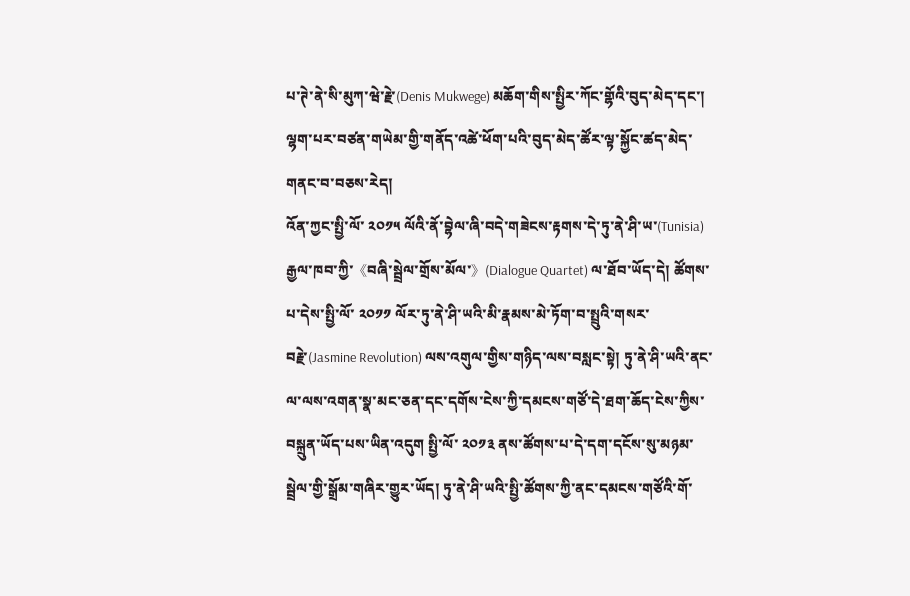པ་ཊེ་ནེ་སི་མུཀ་ཝེ་རྗེ་(Denis Mukwege) མཆོག་གིས་སྤྱིར་ཀོང་གྷོའི་བུད་མེད་དང་། ལྷག་པར་བཙན་གཡེམ་གྱི་གནོད་འཚེ་ཕོག་པའི་བུད་མེད་ཚོར་ལྟ་སྐྱོང་ཚད་མེད་གནང་བ་བཅས་རེད།
འོན་ཀྱང་སྤྱི་ལོ་ ༢༠༡༥ ལོའི་ནོ་བྷེལ་ཞི་བདེ་གཟེངས་རྟགས་དེ་ཏུ་ནེ་ཤི་ཡ་(Tunisia) རྒྱལ་ཁབ་ཀྱི་《བཞི་སྦྲེལ་གྲོས་མོལ་》(Dialogue Quartet) ལ་ཐོབ་ཡོད་དེ། ཚོགས་པ་དེས་སྤྱི་ལོ་ ༢༠༡༡ ལོར་ཏུ་ནེ་ཤི་ཡའི་མི་རྣམས་མེ་ཏོག་བ་སྤྲུའི་གསར་བརྗེ་(Jasmine Revolution) ལས་འགུལ་གྱིས་གཉིད་ལས་བསླང་སྟེ། ཏུ་ནེ་ཤི་ཡའི་ནང་ལ་ལས་འགན་སྣ་མང་ཅན་དང་དགོས་ངེས་ཀྱི་དམངས་གཙོ་དེ་ཐག་ཆོད་ངེས་ཀྱིས་བསྐྲུན་ཡོད་པས་ཡིན་འདུག སྤྱི་ལོ་ ༢༠༡༣ ནས་ཚོགས་པ་དེ་དག་དངོས་སུ་མཉམ་སྦྲེལ་གྱི་སྒྲོམ་གཞིར་གྱུར་ཡོད། ཏུ་ནེ་ཤི་ཡའི་སྤྱི་ཚོགས་ཀྱི་ནང་དམངས་གཙོའི་གོ་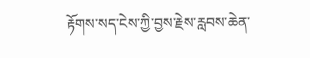རྟོགས་སད་ངེས་ཀྱི་བྱས་རྗེས་རླབས་ཆེན་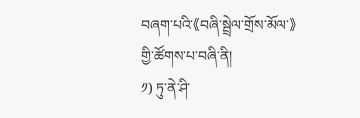བཞག་པའི་《བཞི་སྦྲེལ་གྲོས་མོལ་》གྱི་ཚོགས་པ་བཞི་ནི།
༡) ཏུ་ནེ་ཤི་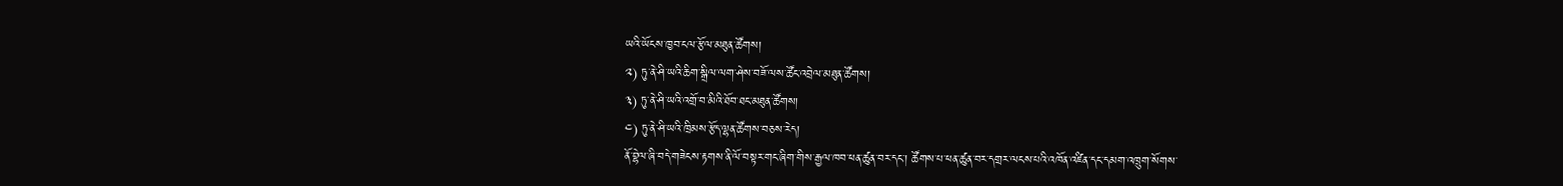ཡའི་ཡོངས་ཁྱབ་ངལ་རྩོལ་མཐུན་ཚོགས།
༢) ཏུ་ནེ་ཤི་ཡའི་ཆིག་སྒྲིལ་ལག་ཤེས་བཟོ་ལས་ཚོང་འབྲེལ་མཐུན་ཚོགས།
༣) ཏུ་ནེ་ཤི་ཡའི་འགྲོ་བ་མིའི་ཐོབ་ཐང་མཐུན་ཚོགས།
༤) ཏུ་ནེ་ཤི་ཡའི་ཁྲིམས་རྩོད་ལྷན་ཚོགས་བཅས་རེད།
ནོ་བྷེལ་ཞི་བདེ་གཟེངས་རྟགས་ནི་ལོ་བསྟར་གང་ཞིག་གིས་རྒྱལ་ཁབ་ཕན་ཚུན་བར་དང་། ཚོགས་པ་ཕན་ཚུན་བར་དགྲར་ལངས་པའི་འཁོན་འཛིན་དང་དམག་འཁྲུག་སོགས་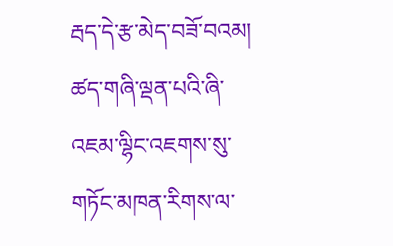རྦད་དེ་རྩ་མེད་བཟོ་བའམ། ཚད་གཞི་ལྡན་པའི་ཞི་འཇམ་ལྷིང་འཇགས་སུ་གཏོང་མཁན་རིགས་ལ་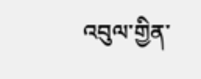འབུལ་གྱིན་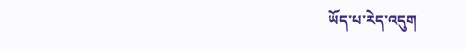ཡོད་པ་རེད་འདུག